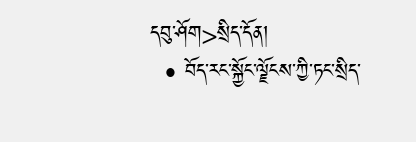དབུ་ཤོག>སྲིད་དོན།
  • བོད་རང་སྐྱོང་ལྗོངས་ཀྱི་ཏང་སྲིད་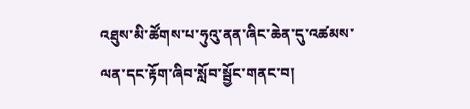འཐུས་མི་ཚོགས་པ་ཧུའུ་ནན་ཞིང་ཆེན་དུ་འཚམས་ལན་དང་རྟོག་ཞིབ་སློབ་སྦྱོང་གནང་བ།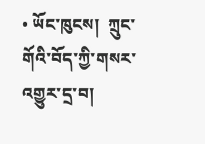• ཡོང་ཁུངས།  ཀྲུང་གོའི་བོད་ཀྱི་གསར་འགྱུར་དྲ་བ།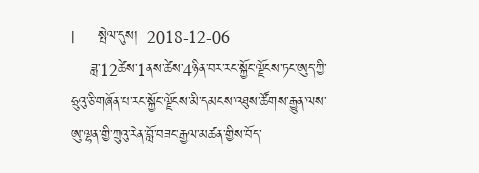|     སྤེལ་དུས།  2018-12-06
    ཟླ་12ཚེས་1ནས་ཚེས་4ཉིན་བར་རང་སྐྱོང་ལྗོངས་ཏང་ཨུད་ཀྱི་ཧྲུའུ་ཅི་གཞོན་པ་རང་སྐྱོང་ལྗོངས་མི་དམངས་འཐུས་ཚོགས་རྒྱུན་ལས་ཨུ་ལྷན་གྱི་ཀྲུའུ་རེན་བློ་བཟང་རྒྱལ་མཚན་གྱིས་བོད་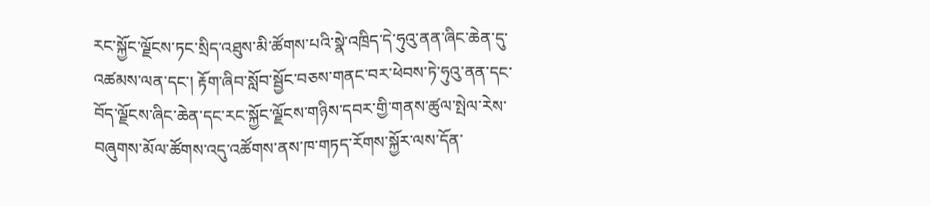རང་སྐྱོང་ལྗོངས་ཏང་སྲིད་འཐུས་མི་ཚོགས་པའི་སྣེ་འཁྲིད་དེ་ཧུའུ་ནན་ཞིང་ཆེན་དུ་འཚམས་ལན་དང་། རྟོག་ཞིབ་སློབ་སྦྱོང་བཅས་གནང་བར་ཕེབས་ཏེ་ཧུའུ་ནན་དང་བོད་ལྗོངས་ཞིང་ཆེན་དང་རང་སྐྱོང་ལྗོངས་གཉིས་དབར་གྱི་གནས་ཚུལ་སྤེལ་རེས་བཞུགས་མོལ་ཚོགས་འདུ་འཚོགས་ནས་ཁ་གཏད་རོགས་སྐྱོར་ལས་དོན་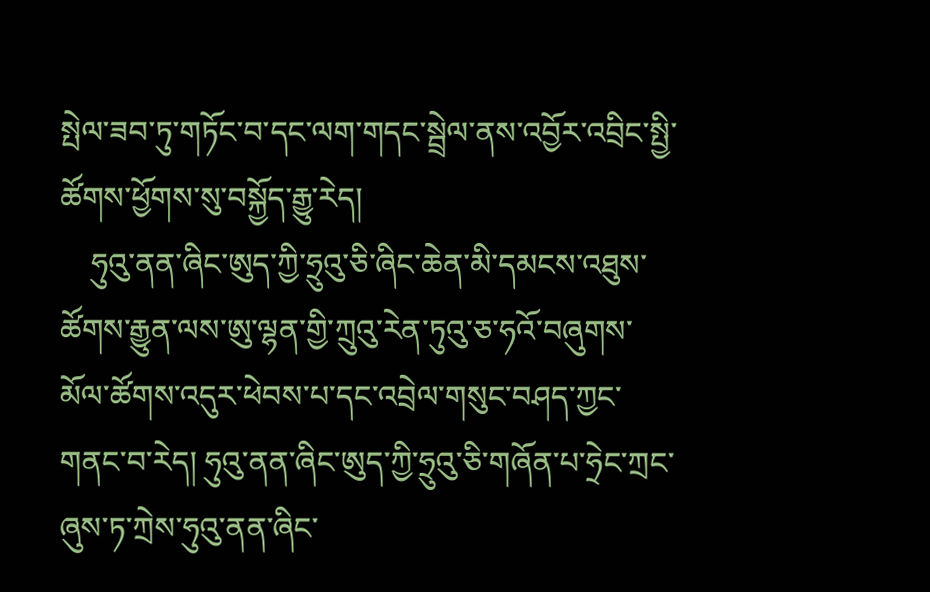སྤེལ་ཟབ་ཏུ་གཏོང་བ་དང་ལག་གདང་སྦྲེལ་ནས་འབྱོར་འབྲིང་སྤྱི་ཚོགས་ཕྱོགས་སུ་བསྐྱོད་རྒྱུ་རེད།
    ཧུའུ་ནན་ཞིང་ཨུད་ཀྱི་ཧྲུའུ་ཅི་ཞིང་ཆེན་མི་དམངས་འཐུས་ཚོགས་རྒྱུན་ལས་ཨུ་ལྷན་གྱི་ཀྲུའུ་རེན་ཏུའུ་ཅ་ཧའོ་བཞུགས་མོལ་ཚོགས་འདུར་ཕེབས་པ་དང་འབྲེལ་གསུང་བཤད་ཀྱང་གནང་བ་རེད། ཧུའུ་ནན་ཞིང་ཨུད་ཀྱི་ཧྲུའུ་ཅི་གཞོན་པ་ཧྲེང་ཀྲང་ཞུས་ཏ་ཀྲེས་ཧུའུ་ནན་ཞིང་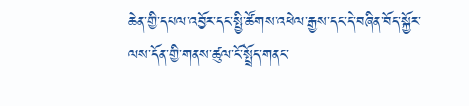ཆེན་གྱི་དཔལ་འབྱོར་དང་སྤྱི་ཚོགས་འཕེལ་རྒྱས་དང་དེ་བཞིན་བོད་སྐྱོར་ལས་དོན་གྱི་གནས་ཚུལ་ངོ་སྤྲོད་གནང་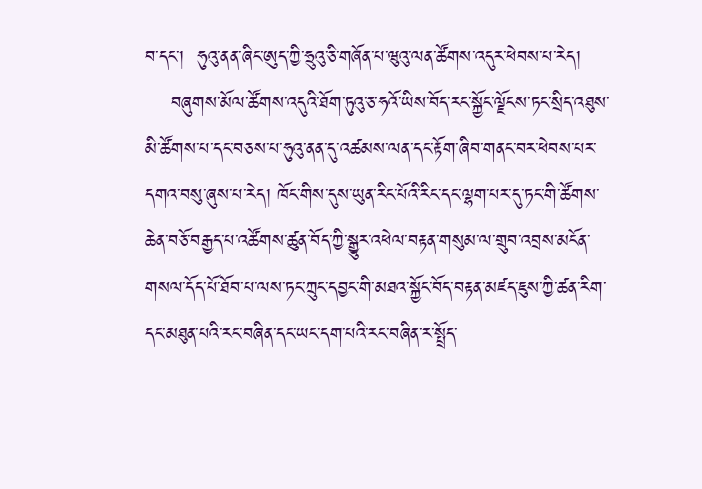བ་དང་།  ཧུའུ་ནན་ཞིང་ཨུད་ཀྱི་ཧྲུའུ་ཅི་གཞོན་པ་ཝུའུ་ལན་ཚོགས་འདུར་ཕེབས་པ་རེད།
    བཞུགས་མོལ་ཚོགས་འདུའི་ཐོག་ཏུའུ་ཅ་ཧའོ་ཡིས་བོད་རང་སྐྱོང་ལྗོངས་ཏང་སྲིད་འཐུས་མི་ཚོགས་པ་དང་བཅས་པ་ཧུའུ་ནན་དུ་འཚམས་ལན་དང་རྟོག་ཞིབ་གནང་བར་ཕེབས་པར་དགའ་བསུ་ཞུས་པ་རེད། ཁོང་གིས་དུས་ཡུན་རིང་པོའི་རིང་དང་ལྷག་པར་དུ་ཏང་གི་ཚོགས་ཆེན་བཅོ་བརྒྱད་པ་འཚོགས་ཚུན་བོད་ཀྱི་སྒྱུར་འཕེལ་བརྟན་གསུམ་ལ་གྲུབ་འབྲས་མངོན་གསལ་དོད་པོ་ཐོབ་པ་ལས་ཏང་ཀྲུང་དབྱང་གི་མཐའ་སྐྱོང་བོད་བརྟན་མཛད་ཇུས་ཀྱི་ཚན་རིག་དང་མཐུན་པའི་རང་བཞིན་དང་ཡང་དག་པའི་རང་བཞིན་ར་སྤྲོད་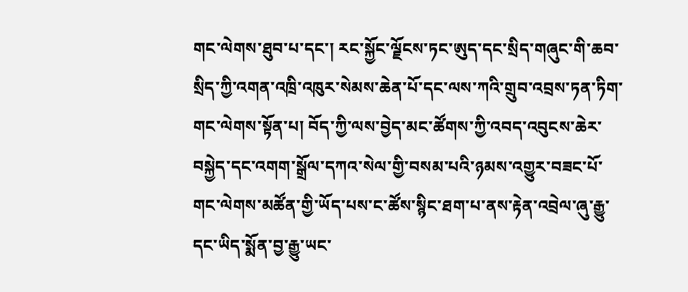གང་ལེགས་ཐུབ་པ་དང་། རང་སྐྱོང་ལྗོངས་ཏང་ཨུད་དང་སྲིད་གཞུང་གི་ཆབ་སྲིད་ཀྱི་འགན་འཁྲི་འཁུར་སེམས་ཆེན་པོ་དང་ལས་ཀའི་གྲུབ་འབྲས་ཏན་ཏིག་གང་ལེགས་སྟོན་པ། བོད་ཀྱི་ལས་བྱེད་མང་ཚོགས་ཀྱི་འབད་འབུངས་ཆེར་བསྐྱེད་དང་འགག་སྒྲོལ་དཀའ་སེལ་གྱི་བསམ་པའི་ཉམས་འགྱུར་བཟང་པོ་གང་ལེགས་མཚོན་གྱི་ཡོད་པས་ང་ཚོས་སྙིང་ཐག་པ་ནས་རྟེན་འབྲེལ་ཞུ་རྒྱུ་དང་ཡིད་སྨོན་བྱ་རྒྱུ་ཡང་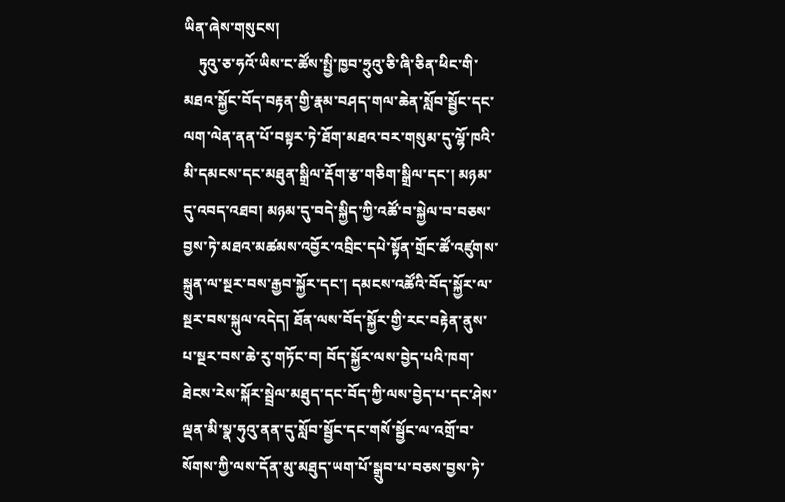ཡིན་ཞེས་གསུངས།
    ཏུའུ་ཅ་ཧའོ་ཡིས་ང་ཚོས་སྤྱི་ཁྱབ་ཧྲུའུ་ཅི་ཞི་ཅིན་ཕིང་གི་མཐའ་སྐྱོང་བོད་བརྟན་གྱི་རྣམ་བཤད་གལ་ཆེན་སློབ་སྦྱོང་དང་ལག་ལེན་ནན་པོ་བསྟར་ཏེ་ཐོག་མཐའ་བར་གསུམ་དུ་ལྷོ་ཁའི་མི་དམངས་དང་མཐུན་སྒྲིལ་རྡོག་རྩ་གཅིག་སྒྲིལ་དང་། མཉམ་དུ་འབད་འཐབ། མཉམ་དུ་བདེ་སྐྱིད་ཀྱི་འཚོ་བ་སྐྱེལ་བ་བཅས་བྱས་ཏེ་མཐའ་མཚམས་འབྱོར་འབྲིང་དཔེ་སྟོན་གྲོང་ཚོ་འཛུགས་སྐྲུན་ལ་སྔར་བས་རྒྱབ་སྐྱོར་དང་། དམངས་འཚོའི་བོད་སྐྱོར་ལ་སྔར་བས་སྐུལ་འདེད། ཐོན་ལས་བོད་སྐྱོར་གྱི་རང་བརྟེན་ནུས་པ་སྔར་བས་ཆེ་རུ་གཏོང་བ། བོད་སྐྱོར་ལས་བྱེད་པའི་ཁག་ཐེངས་རེས་སྐོར་སྦྲེལ་མཐུད་དང་བོད་ཀྱི་ལས་བྱེད་པ་དང་ཤེས་ལྡན་མི་སྣ་ཧུའུ་ནན་དུ་སློབ་སྦྱོང་དང་གསོ་སྦྱོང་ལ་འགྲོ་བ་སོགས་ཀྱི་ལས་དོན་མུ་མཐུད་ཡག་པོ་སྒྲུབ་པ་བཅས་བྱས་ཏེ་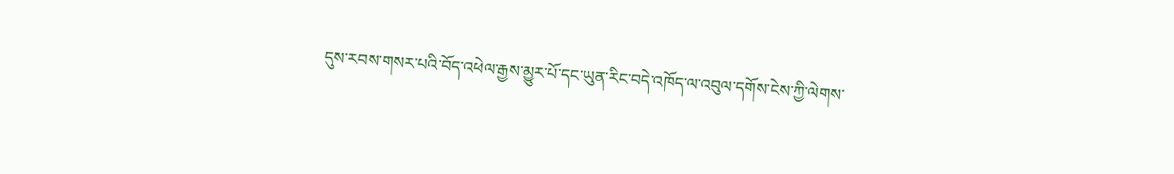དུས་རབས་གསར་པའི་བོད་འཕེལ་རྒྱས་མྱུར་པོ་དང་ཡུན་རིང་བདེ་འཁོད་ལ་འབུལ་དགོས་ངེས་ཀྱི་ལེགས་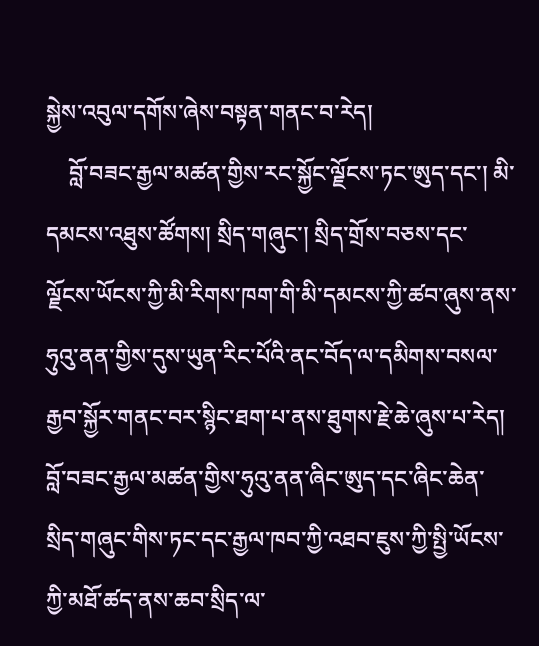སྐྱེས་འབུལ་དགོས་ཞེས་བསྟན་གནང་བ་རེད།
    བློ་བཟང་རྒྱལ་མཚན་གྱིས་རང་སྐྱོང་ལྗོངས་ཏང་ཨུད་དང་། མི་དམངས་འཐུས་ཚོགས། སྲིད་གཞུང་། སྲིད་གྲོས་བཅས་དང་ལྗོངས་ཡོངས་ཀྱི་མི་རིགས་ཁག་གི་མི་དམངས་ཀྱི་ཚབ་ཞུས་ནས་ཧུའུ་ནན་གྱིས་དུས་ཡུན་རིང་པོའི་ནང་བོད་ལ་དམིགས་བསལ་རྒྱབ་སྐྱོར་གནང་བར་སྙིང་ཐག་པ་ནས་ཐུགས་རྗེ་ཆེ་ཞུས་པ་རེད། བློ་བཟང་རྒྱལ་མཚན་གྱིས་ཧུའུ་ནན་ཞིང་ཨུད་དང་ཞིང་ཆེན་སྲིད་གཞུང་གིས་ཏང་དང་རྒྱལ་ཁབ་ཀྱི་འཐབ་ཇུས་ཀྱི་སྤྱི་ཡོངས་ཀྱི་མཐོ་ཚད་ནས་ཆབ་སྲིད་ལ་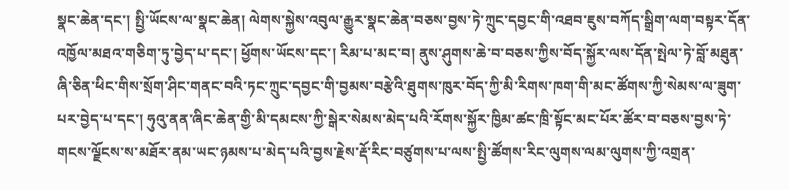སྣང་ཆེན་དང་། སྤྱི་ཡོངས་ལ་སྣང་ཆེན། ལེགས་སྐྱེས་འབུལ་རྒྱུར་སྣང་ཆེན་བཅས་བྱས་ཏེ་ཀྲུང་དབྱང་གི་འཐབ་ཇུས་བཀོད་སྒྲིག་ལག་བསྟར་དོན་འཁྱོལ་མཐའ་གཅིག་ཏུ་བྱེད་པ་དང་། ཕྱོགས་ཡོངས་དང་། རིམ་པ་མང་བ། ནུས་ཤུགས་ཆེ་བ་བཅས་ཀྱིས་བོད་སྐྱོར་ལས་དོན་སྤེལ་ཏེ་བློ་མཐུན་ཞི་ཅིན་ཕིང་གིས་སྲོག་ཤིང་གནང་བའི་ཏང་ཀྲུང་དབྱང་གི་བྱམས་བརྩེའི་ཐུགས་ཁུར་བོད་ཀྱི་མི་རིགས་ཁག་གི་མང་ཚོགས་ཀྱི་སེམས་ལ་ཟུག་པར་བྱེད་པ་དང་། ཧུའུ་ནན་ཞིང་ཆེན་གྱི་མི་དམངས་ཀྱི་སྒེར་སེམས་མེད་པའི་རོགས་སྐྱོར་ཁྱིམ་ཚང་ཁྲི་སྟོང་མང་པོར་ཚོར་བ་བཅས་བྱས་ཏེ་གངས་ལྗོངས་ས་མཐོར་ནམ་ཡང་ཉམས་པ་མེད་པའི་བྱས་རྗེས་རྡོ་རིང་བཙུགས་པ་ལས་སྤྱི་ཚོགས་རིང་ལུགས་ལམ་ལུགས་ཀྱི་འགྲན་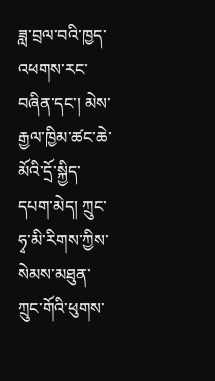ཟླ་བྲལ་བའི་ཁྱད་འཕགས་རང་བཞིན་དང་། མེས་རྒྱལ་ཁྱིམ་ཚང་ཆེ་མོའི་དྲོ་སྐྱིད་དཔག་མེད། ཀྲུང་ཧྭ་མི་རིགས་ཀྱིས་སེམས་མཐུན་ཀྲུང་གོའི་ཕུགས་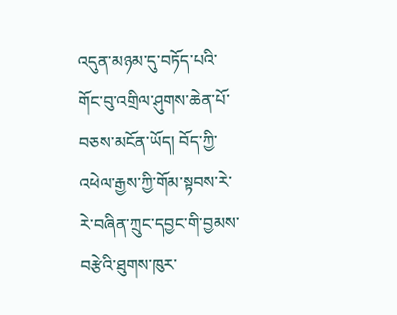འདུན་མཉམ་དུ་བཏོད་པའི་གོང་བུ་འགྲིལ་ཤུགས་ཆེན་པོ་བཅས་མངོན་ཡོད། བོད་ཀྱི་འཕེལ་རྒྱས་ཀྱི་གོམ་སྟབས་རེ་རེ་བཞིན་ཀྲུང་དབྱང་གི་བྱམས་བརྩེའི་ཐུགས་ཁུར་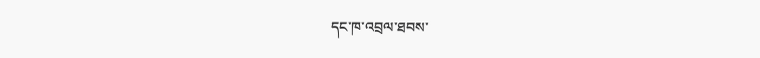དང་ཁ་འབྲལ་ཐབས་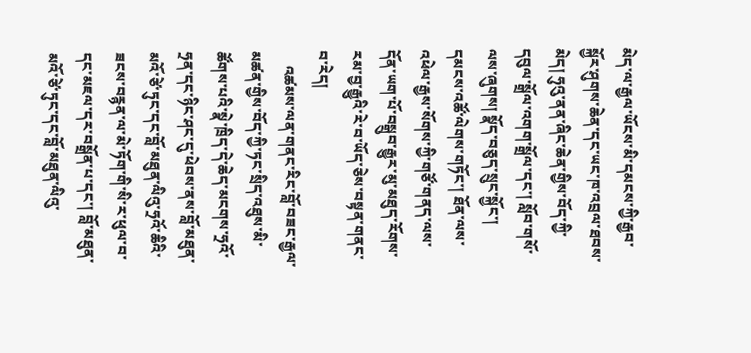མེད་ལ་རྒྱལ་ཡོངས་མི་དམངས་ཀྱི་རྒྱབ་སྐྱོར་ཤུགས་ཆེན་དང་ཡང་ཁ་འབྲལ་ཐབས་མེད། ཧུའུ་ནན་ཞིང་ཆེན་གྱིས་བོད་ཀྱི་དབུལ་སྒྲོལ་འགག་སྒྲོལ་དང་། སློབ་གསོ་ལས་ཞུགས། སྣོད་བཅུད་སྲུང་སྐྱོང་། དམངས་འཚོ་ལེགས་གཏོང་། ཐོན་ལས་འཕེལ་རྒྱས་སོགས་ཀྱི་གཙོ་གནད་ལས་དོན་ཡག་པོ་བསྒྲུབ་རྒྱུར་མུ་མཐུད་རོགས་རམ་བྱ་རྒྱུའི་རེ་བ་ཡོད་ཅེས་བསྟན་གནང་བ་རེད།
    འཚམས་ལན་གནང་རིང་བློ་བཟང་རྒྱལ་མཚན་གྱིས་བོད་ཀྱི་ཏང་སྲིད་འཐུས་མི་ཚོགས་པའི་སྣེ་ཁྲིད་དེ་ཆེད་མངགས་ཧྲའོ་ཧྲན་དང་ཉིང་ཤང་དུ་ཕེབས་ནས་བློ་མཐུན་མའོ་ཙེ་ཏུང་དང་བློ་མཐུན་ལིའུ་ཧྲའོ་ཆིའི་ཟངས་བརྙན་ལ་མེ་ཏོག་གི་སི་ར་ཕུལ་བ་དང་མཇལ་དར་བསྒྲོན་པ་དང་། བློ་མཐུན་མའོ་ཙེ་ཏུང་དང་བློ་མཐུན་ལིའུ་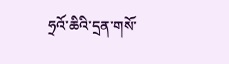ཧྲའོ་ཆིའི་དྲན་གསོ་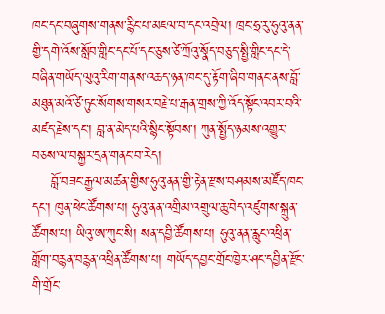ཁང་དང་བཞུགས་གནས་རྙིང་པ་མཇལ་བ་དང་འབྲེལ། ཁྲང་ཧྲ་རུ་ཧུའུ་ནན་གྱི་དགེ་འོས་སློབ་གླིང་དང་པོ་དང་ཅུས་ཙེ་ཀྲོའུ་སྣོད་བཅུད་སྤྱི་གླིང་དང་དེ་བཞིན་གཡོད་ལུའུ་རིག་གནས་འཆད་ཉན་ཁང་དུ་རྟོག་ཞིབ་གནང་ནས་བློ་མཐུན་མའོ་ཙེ་ཏུང་སོགས་གསར་བརྗེ་པ་རྒན་གྲས་ཀྱི་འོད་སྟོང་འབར་བའི་མཛད་རྗེས་དང་། བླ་ན་མེད་པའི་སྙིང་སྟོབས་། ཀུན་སྤྱོད་ཉམས་འགྱུར་བཅས་ལ་བསྐྱར་དྲན་གནང་བ་རེད།
    བློ་བཟང་རྒྱལ་མཚན་གྱིས་ཧུའུ་ནན་གྱི་རྟེན་རྫས་བཤམས་མཛོད་ཁང་དང་། ཁུན་ཕེང་ཚོགས་པ། ཧུའུ་ནན་འགྲིམ་འགྲུལ་ཆུ་བེད་འཛུགས་སྐྲུན་ཚོགས་པ། ཡིའུ་ཨ་ཀུང་སི། སན་དབྱི་ཚོགས་པ། ཧུའུ་ནན་རླུང་འཕྲིན་གློག་བརྙན་བརྙན་འཕྲིན་ཚོགས་པ། གཡོད་དབྱང་གྲོང་ཁྱེར་ཤང་དབྱིན་རྫོང་གི་གྲོང་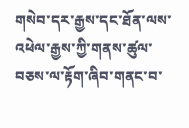གསེབ་དར་རྒྱས་དང་ཐོན་ལས་འཕེལ་རྒྱས་ཀྱི་གནས་ཚུལ་བཅས་ལ་རྟོག་ཞིབ་གནང་བ་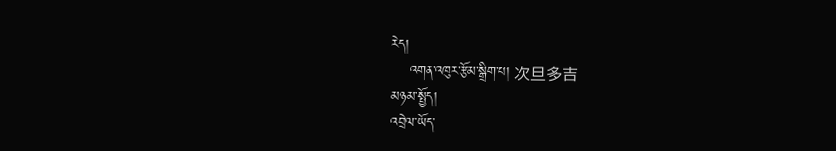རེད།
    འགན་འཁུར་རྩོམ་སྒྲིག་པ། 次旦多吉
མཉམ་སྤྱོད།
འབྲེལ་ཡོད་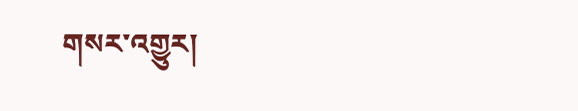གསར་འགྱུར།